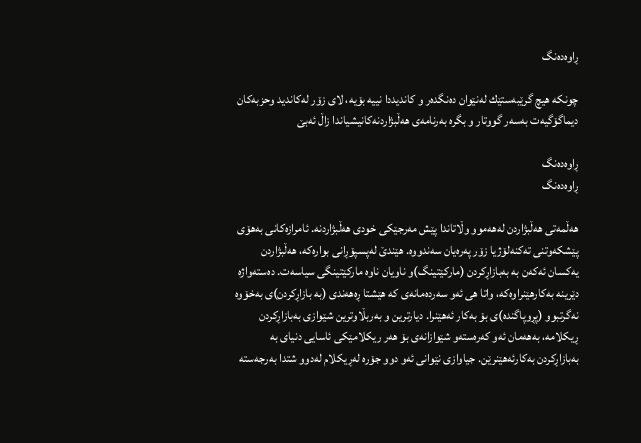ڕاوه‌ده‌نگ

چونكه‌ هیچ گرێبه‌ستێك له‌نێوان ده‌نگده‌ر و كاندیددا نییه‌ بۆیه‌، لای زۆر له‌كاندید وحزبه‌كان دیماگۆگیه‌ت به‌سه‌ر گووتار و بگره‌ به‌رنامه‌ی هه‌ڵبژاردنه‌كانیشیاندا زاڵ ئه‌بێ

ڕاوه‌ده‌نگ
ڕاوه‌ده‌نگ

هه‌ڵمه‌تی هه‌ڵبژاردن له‌هه‌موو وڵاتاندا پێش مه‌رجێكی خودی هه‌ڵبژاردنه‌. ئامرازه‌كانی به‌هۆی پێشكه‌وتنی ته‌كنه‌لۆژیا زۆر په‌ره‌یان سه‌ندووه‌. هێندێ له‌پسپۆڕانی بواره‌كه‌، هه‌ڵبژاردن یه‌كسان ئه‌كه‌ن به‌ به‌بازاڕكردن (ماركێتینگ)و ناویان ناوه‌ ماركێتینگی سیاسه‌ت. ده‌سته‌واژه‌ دێرینه‌ به‌كارهێنراوه‌كه‌، واتا هی ئه‌و سه‌رده‌مانه‌ی كه‌ هێشتا ڕه‌هه‌ندی (به‌ بازاڕكردن)ی به‌خۆوه‌ نه‌گرتبوو (پڕوپاگنده‌)ی بۆ به‌كار ئه‌هێنرا. دیارترین و به‌ربڵاوترین شێوازی به‌بازاڕكردن ڕیكلامه‌، به‌هه‌مان ئه‌و كه‌ره‌سته‌و شێوازانه‌ی بۆ هه‌ر ریكلامێكی ئاسایی دنیای به‌ به‌بازاڕكردن به‌كارئه‌هێنرێن. جیاوازی نێوانی ئه‌و دوو جۆره‌ له‌ڕیكلام له‌دوو شتدا به‌رجه‌سته‌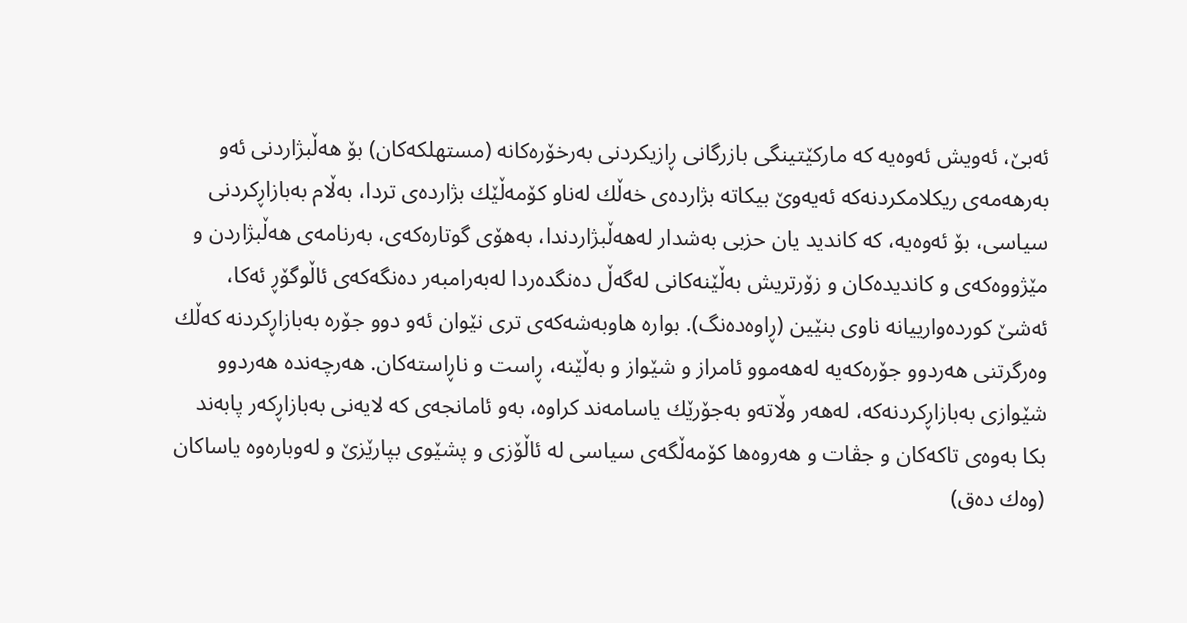ئه‌بێ، ئه‌ویش ئه‌وه‌یه‌ كه‌ ماركێتینگی بازرگانی ڕازیكردنی به‌رخۆره‌كانه‌ (مستهلكه‌كان) بۆ هه‌ڵبژاردنی ئه‌و به‌رهه‌مه‌ی ریكلامكردنه‌كه‌ ئه‌یه‌وێ بیكاته‌ بژارده‌ی خه‌ڵك له‌ناو كۆمه‌ڵێك بژارده‌ی تردا، به‌ڵام به‌بازاڕكردنی سیاسی، بۆ ئه‌وه‌یه‌، كه‌ كاندید یان حزبی به‌شدار له‌هه‌ڵبژاردندا، به‌هۆی گوتاره‌كه‌ی، به‌رنامه‌ی هه‌ڵبژاردن و مێژووه‌كه‌ی و كاندیده‌كان و زۆرتریش به‌ڵێنه‌كانی له‌گه‌ڵ ده‌نگده‌ردا له‌به‌رامبه‌ر ده‌نگه‌كه‌ی ئاڵوگۆڕ ئه‌كا، ئه‌شێ كورده‌وارییانه‌ ناوی بنێین (ڕاوه‌ده‌نگ). بواره‌ هاوبه‌شه‌كه‌ی تری نێوان ئه‌و دوو جۆره‌ به‌بازاڕكردنه‌ كه‌ڵك وه‌رگرتنی هه‌ردوو جۆره‌كه‌یه‌ له‌هه‌موو ئامراز و شێواز و به‌ڵێنه‌، ڕاست و ناڕاسته‌كان. هه‌رچه‌نده‌ هه‌ردوو شێوازی به‌بازاڕكردنه‌كه‌، له‌هه‌ر وڵاته‌و به‌جۆرێك یاسامه‌ند كراوه‌، به‌و ئامانجه‌ی كه‌ لایه‌نی به‌بازاڕكه‌ر پابه‌ند بكا به‌وه‌ی تاكه‌كان و جڤات و هه‌روه‌ها كۆمه‌ڵگه‌ی سیاسی له‌ ئاڵۆزی و پشێوی بپارێزێ و له‌وباره‌وه‌ یاساكان (وه‌ك ده‌ق)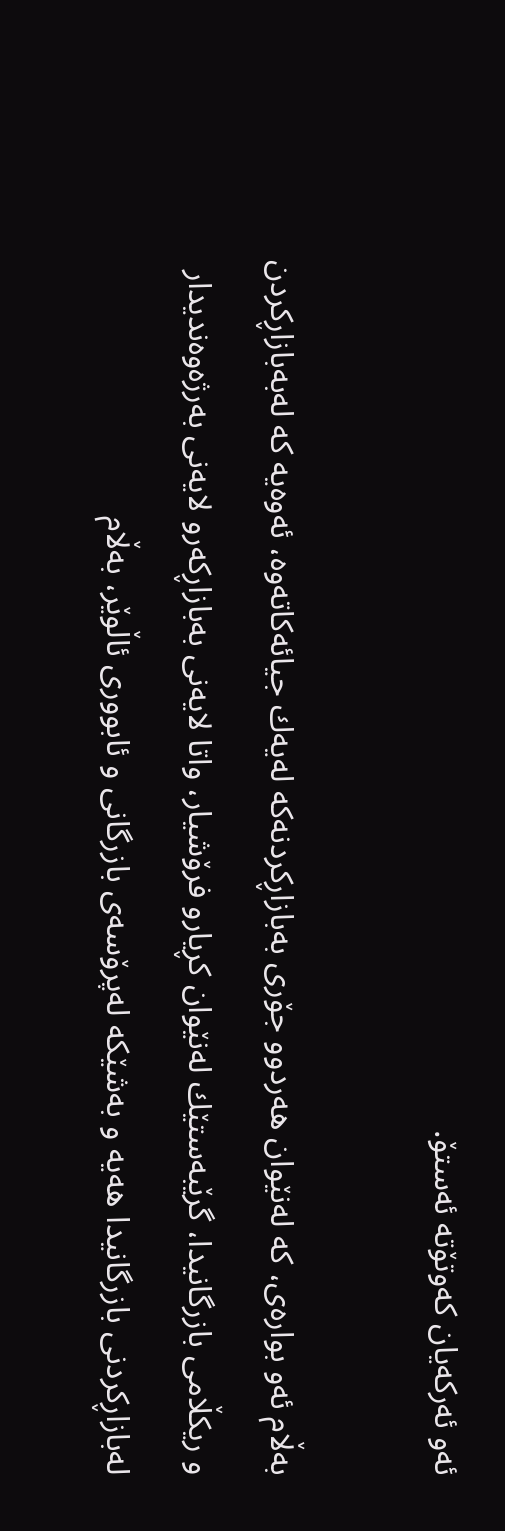ئه‌و ئه‌ركه‌یان كه‌وتۆته‌ ئه‌ستۆ.

به‌ڵام ئه‌و بواره‌ی، كه‌ له‌نێوان هه‌ردوو جۆری به‌بازاڕكردنه‌كه‌ له‌یه‌ك جیائه‌كاته‌وه‌، ئه‌وه‌یه‌ كه‌ له‌به‌بازاڕكردن و ریكڵامی بازرگانیدا، گرێبه‌ستێك له‌نێوان كڕیارو فرۆشیار، واتا لایه‌نی به‌بازاڕكه‌رو لایه‌نی به‌رژه‌وه‌ندیدار له‌بازاڕكردنی بازرگانیدا هه‌یه‌ و به‌شێكه‌ له‌پرۆسه‌ی بازرگانی و ئابووری ئاڵوێر، به‌ڵام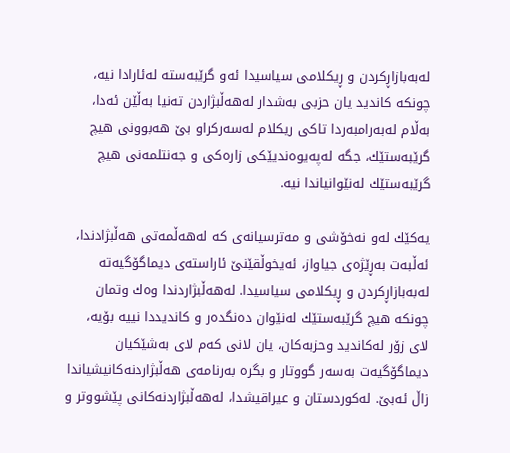له‌به‌بازاڕكردن و ڕیكلامی سیاسیدا ئه‌و گرێبه‌سته‌ له‌ئارادا نیه‌، چونكه‌ كاندید یان حزبی به‌شدار له‌هه‌ڵبژاردن ته‌نیا به‌ڵێن ئه‌دا، به‌ڵام له‌به‌رامبه‌ردا تاكی ریكلام له‌سه‌ركراو بێ هه‌بوونی هیچ گرێبه‌ستێك، جگه‌ له‌په‌یوه‌ندیێكی زاره‌كی و جه‌نتلمه‌نی هیچ گرێبه‌ستێك له‌نێوانیاندا نیه‌.

یه‌كێك له‌و نه‌خۆشی و مه‌ترسیانه‌ی كه‌ له‌هه‌ڵمه‌تی هه‌ڵبژادندا، ئه‌ڵبه‌ت به‌ڕێژه‌ی جیاواز، ئه‌یخوڵقێنێ ئاراسته‌ی دیماگۆگیه‌ته‌ له‌به‌بازاڕكردن و ڕیكلامی سیاسیدا. له‌هه‌ڵبژاردندا وه‌ك وتمان چونكه‌ هیچ گرێبه‌ستێك له‌نێوان ده‌نگده‌ر و كاندیددا نییه‌ بۆیه‌، لای زۆر له‌كاندید وحزبه‌كان، یان لانی كه‌م لای به‌شێكیان دیماگۆگیه‌ت به‌سه‌ر گووتار و بگره‌ به‌رنامه‌ی هه‌ڵبژاردنه‌كانیشیاندا زاڵ ئه‌بێ. له‌كوردستان و عیراقیشدا، له‌هه‌ڵبژاردنه‌كانی پێشووتر و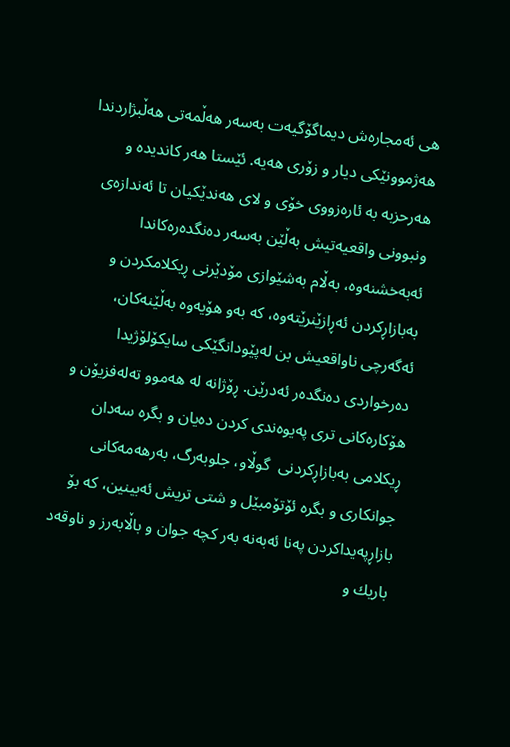هی ئه‌مجاره‌ش دیماگۆگیه‌ت به‌سه‌ر هه‌ڵمه‌تی هه‌ڵبژاردندا هه‌ژموونێكی دیار و زۆری هه‌یه‌. ئێستا هه‌ر كاندیده‌ و هه‌رحزبه‌ به‌ ئاره‌زووی خۆی و لای هه‌ندێكیان تا ئه‌ندازه‌ی ونبوونی واقعیه‌تیش به‌ڵێن به‌سه‌ر ده‌نگده‌ره‌كاندا ئه‌به‌خشنه‌وه‌، به‌ڵام به‌شێوازی مۆدێرنی ڕیكلامكردن و به‌بازاڕكردن ئه‌ڕازێنرێته‌وه‌، كه‌ به‌و هۆیه‌وه‌ به‌ڵێنه‌كان، ئه‌گه‌رچی ناواقعیش بن له‌پێودانگێكی سایكۆلۆژیدا ده‌رخواردی ده‌نگده‌ر ئه‌درێن. ڕۆژانه‌ له‌ هه‌موو ته‌له‌فزیۆن و هۆكاره‌كانی تری په‌یوه‌ندی كردن ده‌یان و بگره‌ سه‌دان ڕیكلامی به‌بازاڕكردنی  گوڵاو، جلوبه‌رگ، به‌رهه‌مه‌كانی جوانكاری و بگره‌ ئۆتۆمبێل و شتی تریش ئه‌بینین، كه‌ بۆ بازاڕپه‌یداكردن په‌نا ئه‌به‌نه‌ به‌ر كچه‌ جوان و باڵابه‌رز و ناوقه‌د باریك و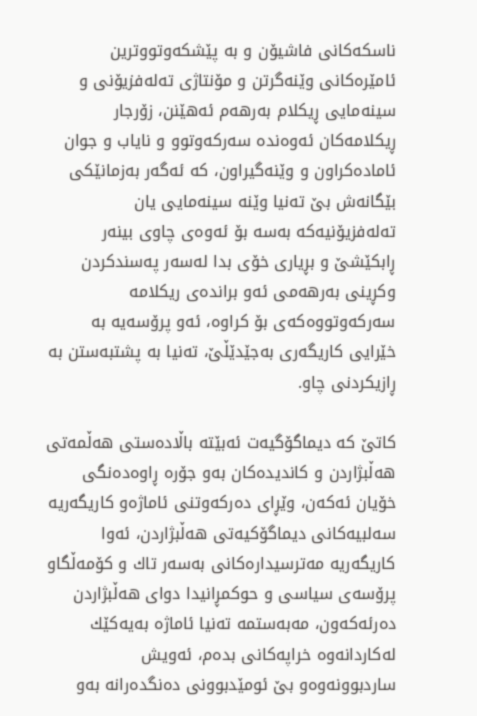ناسكه‌كانی فاشیۆن و به‌ پێشكه‌وتووترین ئامێره‌كانی وێنه‌گرتن و مۆنتاژی ته‌له‌فزیۆنی و سینه‌مایی ڕیكلام به‌رهه‌م ئه‌هێنن، زۆرجار ڕیكلامه‌كان ئه‌وه‌نده‌ سه‌ركه‌وتوو و نایاب و جوان ئاماده‌كراون و وێنه‌گیراون، كه‌ ئه‌گه‌ر به‌زمانێكی بێگانه‌ش بێ ته‌نیا وێنه‌ سینه‌مایی یان ته‌له‌فزیۆنیه‌كه‌ به‌سه‌ بۆ ئه‌وه‌ی چاوی بینه‌ر ڕابكێشێ و بڕیاری خۆی بدا له‌سه‌ر په‌سندكردن وكڕینی به‌رهه‌می ئه‌و برانده‌ی ریكلامه‌ سه‌ركه‌وتووه‌كه‌ی بۆ كراوه‌، ئه‌و پرۆسه‌یه‌ به‌ خێرایی كاریگه‌ری به‌جێدێڵێ، ته‌نیا به‌ پشتبه‌ستن به‌ ڕازیكردنی چاو.

كاتێ كه‌ دیماگۆگیه‌ت ئه‌بێته‌ باڵاده‌ستی هه‌ڵمه‌تی هه‌ڵبژاردن و كاندیده‌كان به‌و جۆره‌ ڕاوه‌ده‌نگی خۆیان ئه‌كه‌ن، وێڕای ده‌ركه‌وتنی ئاماژه‌و كاریگه‌ریه‌ سه‌لبیه‌كانی دیماگۆكیه‌تی هه‌ڵبژاردن، ئه‌وا كاریگه‌ریه‌ مه‌ترسیداره‌كانی به‌سه‌ر تاك و كۆمه‌ڵگاو پرۆسه‌ی سیاسی و حوكمڕانیدا دوای هه‌ڵبژاردن ده‌رئه‌كه‌ون، مه‌به‌ستمه‌ ته‌نیا ئاماژه‌ به‌یه‌كێك له‌كاردانه‌وه‌ خراپه‌كانی بده‌م، ئه‌ویش ساردبوونه‌وه‌و بێ ئومێدبوونی ده‌نگده‌رانه‌ به‌و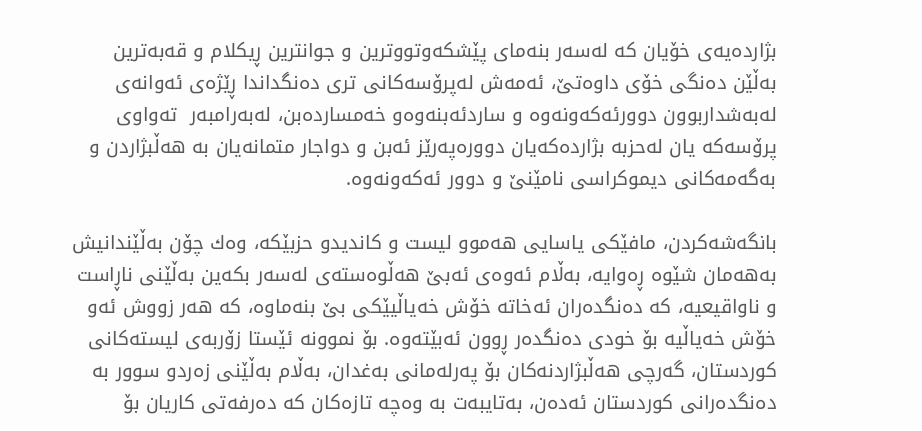بژارده‌یه‌ی خۆیان كه‌ له‌سه‌ر بنه‌مای پێشكه‌وتووترین و جوانترین ڕیكلام و قه‌به‌ترین به‌ڵێن ده‌نگی خۆی داوه‌تێ، ئه‌مه‌ش له‌پرۆسه‌كانی تری ده‌نگداندا ڕێژه‌ی ئه‌وانه‌ی له‌به‌شداربوون دوورئه‌كه‌ونه‌وه‌ و ساردئه‌بنه‌وه‌و خه‌مسارده‌بن، له‌به‌رامبه‌ر  ته‌واوی پرۆسه‌كه‌ یان له‌حزبه‌ بژارده‌كه‌یان دووره‌په‌رێز ئه‌بن و دواجار متمانه‌یان به‌ هه‌ڵبژاردن و به‌گه‌مه‌كانی دیموكراسی نامێنێ و دوور ئه‌كه‌ونه‌وه‌.

بانگه‌شه‌كردن، مافێكی یاسایی هه‌موو لیست و كاندیدو حزبێكه‌، وه‌ك چۆن به‌ڵێندانیش به‌هه‌مان شێوه‌ ڕه‌وایه‌، به‌ڵام ئه‌وه‌ی ئه‌بێ هه‌ڵوه‌سته‌ی له‌سه‌ر بكه‌ین به‌ڵێنی ناڕاست و ناواقیعیه‌، كه‌ ده‌نگده‌ران ئه‌خاته‌ خۆش خه‌یاڵیێكی بێ بنه‌ماوه‌، كه‌ هه‌ر زووش ئه‌و خۆش خه‌یاڵیه‌ بۆ خودی ده‌نگده‌ر ڕوون ئه‌بێته‌وه‌. بۆ نموونه‌ ئێستا زۆربه‌ی لیسته‌كانی كوردستان، گه‌رچی هه‌ڵبژاردنه‌كان بۆ په‌رله‌مانی به‌غدان، به‌ڵام به‌ڵێنی زه‌ردو سوور به‌ ده‌نگده‌رانی كوردستان ئه‌ده‌ن، به‌تایبه‌ت به‌ وه‌چه‌ تازه‌كان كه‌ ده‌رفه‌تی كاریان بۆ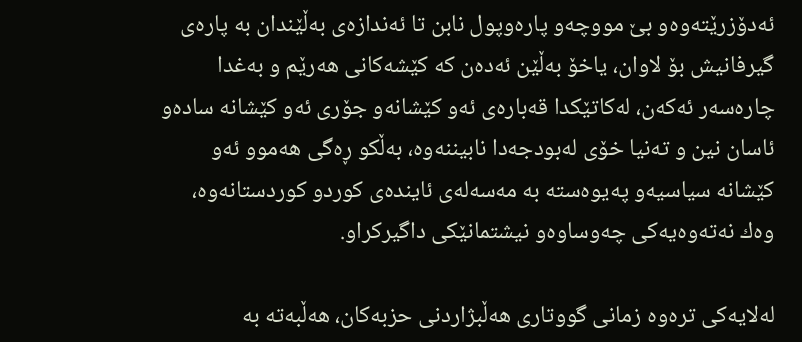ئه‌دۆزرێته‌وه‌و بێ مووچه‌و پاره‌وپول نابن تا ئه‌ندازه‌ی به‌ڵێندان به‌ پاره‌ی گیرفانیش بۆ لاوان، یاخۆ به‌ڵێن ئه‌ده‌ن كه‌ كێشه‌كانی هه‌رێم و به‌غدا چاره‌سه‌ر ئه‌كه‌ن، له‌كاتێكدا قه‌باره‌ی ئه‌و كێشانه‌و جۆری ئه‌و كێشانه‌ ساده‌و ئاسان نین و ته‌نیا خۆی له‌بودجه‌دا نابیننه‌وه‌، به‌ڵكو ڕه‌گی هه‌موو ئه‌و كێشانه‌ سیاسیه‌و په‌یوه‌سته‌ به‌ مه‌سه‌له‌ی ئاینده‌ی كوردو كوردستانه‌وه‌، وه‌ك نه‌ته‌وه‌یه‌كی چه‌وساوه‌و نیشتمانێكی داگیركراو.

له‌لایه‌كی تره‌وه‌ زمانی گووتاری هه‌ڵبژاردنی حزبه‌كان، هه‌ڵبه‌ته‌ به‌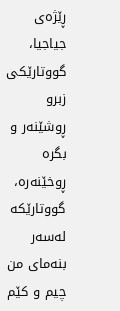ڕێژه‌ی جیاجیا، گووتارێكی زبرو ڕوشێنه‌ر و بگره‌ ڕوخێنه‌ره‌، گووتارێكه‌ له‌سه‌ر بنه‌مای من چیم و كێم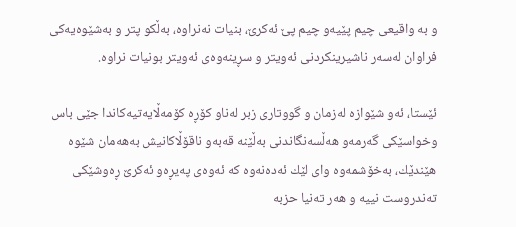و به‌ واقیعی چیم پێیه‌و چیم پێ ئه‌كرێ، بنیات نه‌نراوه‌، به‌ڵكو پتر و به‌شێوه‌یه‌كی فراوان له‌سه‌ر ناشیرینكردنی ئه‌ویتر و سڕینه‌وه‌ی ئه‌ویتر بونیات نراوه‌.

ئێستا، ئه‌و شێوازه‌ له‌زمان و گووتاری زبر له‌ناو كۆڕه‌ كۆمه‌ڵایه‌تیه‌كاندا جێی باس وخواسێكی گه‌رمه‌و هه‌ڵسه‌نگاندنی به‌ڵێنه‌ قه‌به‌و ناقۆڵاكانیش به‌هه‌مان شێوه‌ هێندێك، به‌خۆشمه‌وه‌ وای لێك ئه‌ده‌نه‌وه‌ كه‌ ئه‌وه‌ی په‌یڕه‌و ئه‌كرێ ڕه‌وشێكی ته‌ندروست نییه‌ و هه‌ر ته‌نیا حزبه‌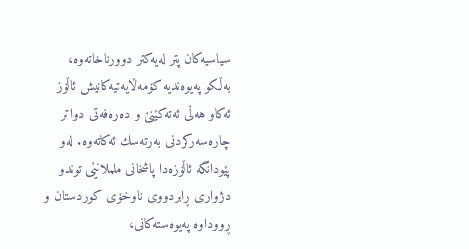سیاسیه‌كان پتر له‌یه‌كتر دوورناخاته‌وه‌، به‌ڵكو په‌یوه‌ندیه‌ كۆمه‌ڵایه‌تیه‌كانیش ئاڵۆز ئه‌كاو هه‌ڵی ئه‌ته‌كێنێ و ده‌ره‌فه‌تی دواتر چاره‌سه‌ركردنی به‌رته‌سك ئه‌كاته‌وه‌. له‌و پێودانگه‌ ئاڵۆزه‌دا پاشخانی ململانێی توندو دژواری ڕابردووی ناوخۆی كوردستان و ڕووداوه‌ په‌یوه‌سته‌كانی،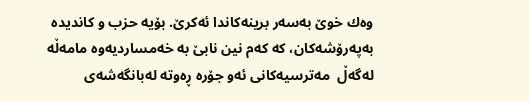وه‌ك خوێ به‌سه‌ر برینه‌كاندا ئه‌كرێ. بۆیه‌ حزب و كاندیده‌ به‌په‌رۆشه‌كان، كه‌ كه‌م نین نابێ به‌ خه‌مساردیه‌وه‌ مامه‌ڵه‌ له‌گه‌ڵ  مه‌ترسیه‌كانی ئه‌و جۆره‌ ڕه‌وته‌ له‌بانگه‌شه‌ی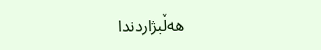هه‌ڵبژاردندا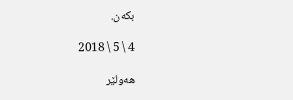بكه‌ن.

4 \ 5 \ 2018

هه‌ولێر